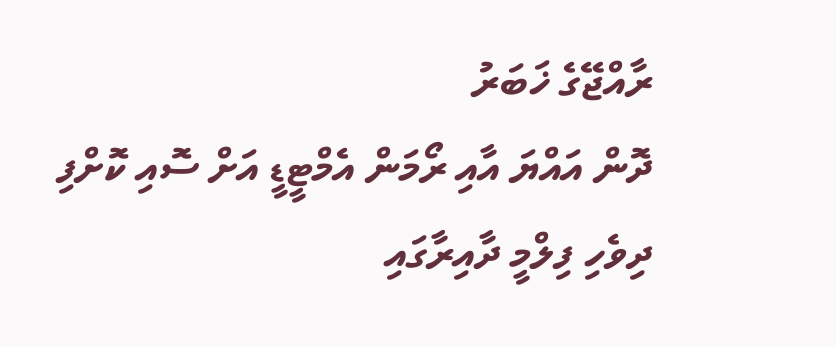ރާއްޖޭގެ ޚަބަރު
ދޮން އައްޔަ އާއި ރޯމަން އެމްޓީޑީ އަށް ސޮއި ކޮށްފި
ދިވެހި ފިލްމީ ދާއިރާގައި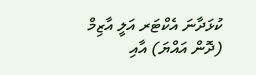ކުޅަދާނަ އެކްޓަރ އަލީ އާޒިމް (ދޮން އައްޔަ) އާއި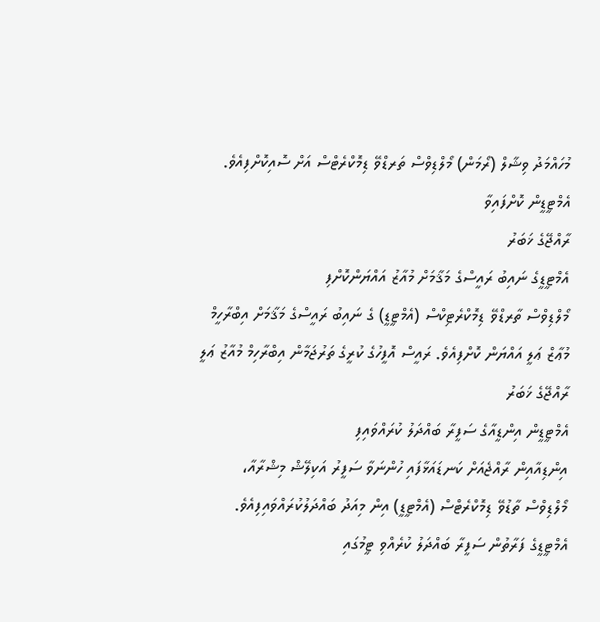މުހައްމަދު ވިޝާލް (ރޯމަން) މޯލްޑިވްސް ތަރޑްވޭ ޑިމޮކްރެޓްސް އަށް ސޮއިކޮށްފިއެވެ. އެމްޓީޑީން ކޮށްފައިވާ
ރާއްޖޭގެ ޚަބަރު
އެމްޓީޑީގެ ނައިބު ރައީސްގެ މަޤާމަށް މުއާޒު އައްޔަންކޮށްފި
މޯލްޑިވްސް ތާރޑްވޭ ޑިމޮކްރެޓިކްސް (އެމްޓީޑީ) ގެ ނައިބު ރައީސްގެ މަޤާމަށް އިބްރާހީމް މުޢާޒް ޢަލީ އައްޔަން ކޮށްފިއެވެ. ރައީސް އޮފީހުގެ ކުރީގެ ތަރުޖަމާން އިބްރާހިމް މުއާޒު ޢަލީ
ރާއްޖޭގެ ޚަބަރު
އެމްޓީޑީން އިންޑީއާގެ ސަފީރާ ބައްދަލު ކުރައްވައިފި
އިންޑިއާއިން ރާއްޖެއަށް ކަނޑައަޅާފައި ހުންނަވާ ސަފީރު އަކިލޭޝް މިޝްރާއާ، މޯލްޑިވްސް ތާޑުވޭ ޑިމޮކްރެޓްސް (އެމްޓީޑީ) އިން މިއަދު ބައްދަލުކުރައްވައިފިއެވެ. އެމްޓީޑީގެ ފަރާތުން ސަފީރާ ބައްދަލު ކުރެއްވި ޓީމުގައި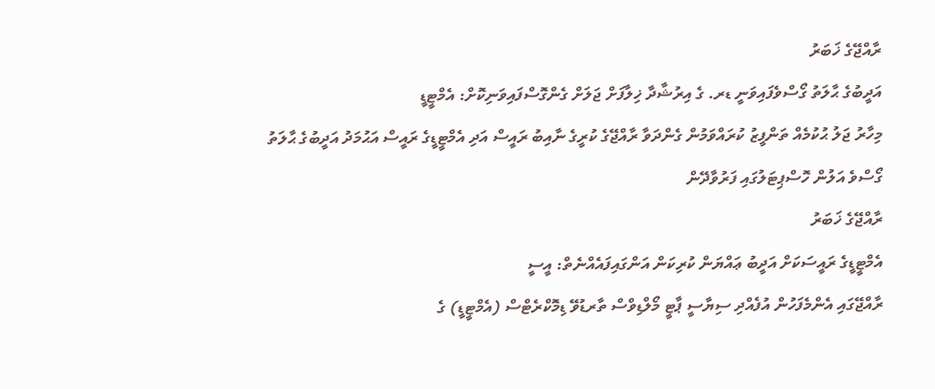ރާއްޖޭގެ ޚަބަރު
އަދީބުގެ ޙާލަތު ގޯސްވެފައިވަނީ ޑރ. ގެ އިރުޝާދާ ޚިލާފަށް ޖަލަށް ގެންގޮސްފައިވަނިކޮށް: އެމްޓީޑީ
މިހާރު ޖަލު ޙުކުމެއް ތަންފީޒު ކުރައްވަމުން ގެންދަވާ ރާއްޖޭގެ ކުރީގެ ނާއިބު ރައީސް އަދި އެމްޓީޑީގެ ރައީސް އަޙުމަދު އަދީބުގެ ޙާލަތު ގޯސްވެ އަލުން ހޮސްޕިޓަލުގައި ފަރުވާދޭން
ރާއްޖޭގެ ޚަބަރު
އެމްޓީޑީގެ ރައީސަކަށް އަދީބު ޢައްޔަން ކުރިކަން އަންގައިފައެއްނެތް: އީސީ
ރާއްޖޭގައި އެންމެފަހުން އުފެއްދި ސިޔާސީ ޕާޓީ މޯލްޑިވްސް ތާރޑުވޭ ޑިމޮކްރެޓްސް (އެމްޓީޑީ) ގެ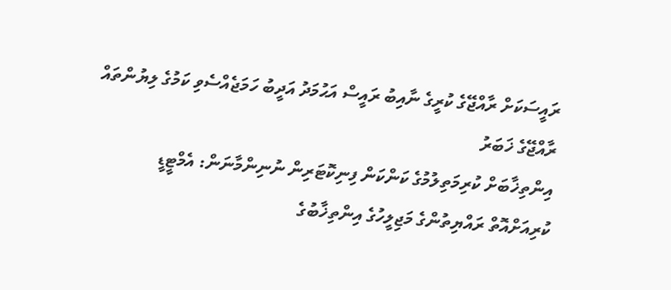ރައީސަކަށް ރާއްޖޭގެ ކުރީގެ ނާއިބު ރައީސް އަޙުމަދު އަދީބު ހަމަޖެއްސެވި ކަމުގެ ލިޔުންތައް
ރާއްޖޭގެ ޚަބަރު
އިންތިޚާބަށް ކުރިމަތިލުމުގެ ކަންކަން ފިނިކޮޓަރިން ނުނިންމާނަން: އެމްޓީޑީ
ކުރިއަށްއޮތް ރައްޔިތުންގެ މަޖިލީހުގެ އިންތިޚާބުގެ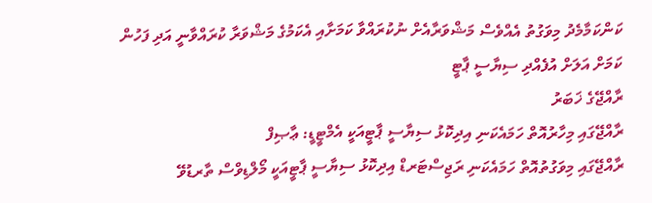ކަންކަމާމެދު މިވަގުތު އެއްވެސް މަޝްވަރާއެށް ނުކުރައްވާ ކަމަށާއި އެކަމުގެ މަޝްވަރާ ކުރައްވާނީ އަދި ފަހުން ކަމަށް އަލަށް އުފެއްދި ސިޔާސީ ޕާޓީ
ރާއްޖޭގެ ޚަބަރު
ރާއްޖޭގައި މިހާރުއޮތް ހަމައެކަނި އިދިކޮޅު ސިޔާސީ ޕާޓީއަކީ އެމްޓީޑީ: ޢާޞިފް
ރާއްޖޭގައި މިވަގުތުއޮތް ހަމައެކަނި ރަޖިސްޓަރޑް އިދިކޮޅު ސިޔާސީ ޕާޓީއަކީ މޯލްޑިވްސް ތާރޑުވޭ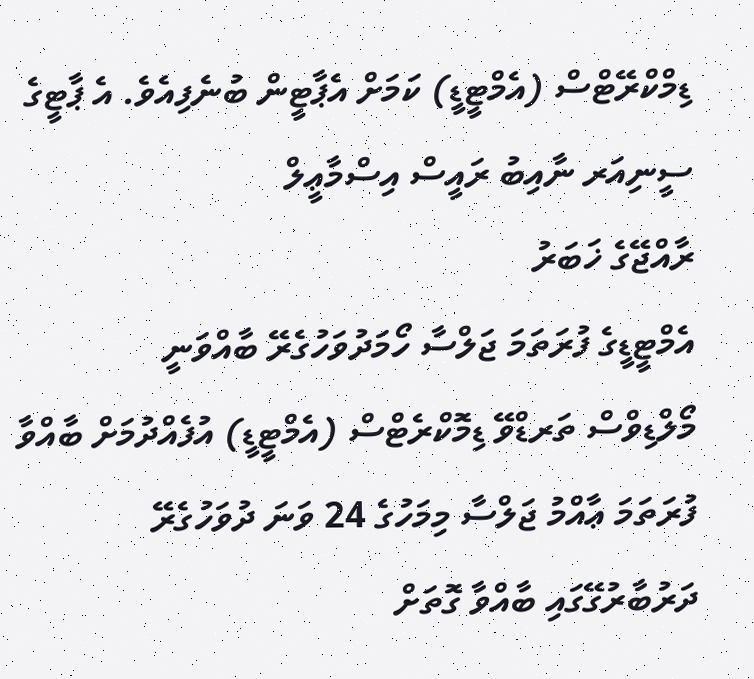ޑިމްކްރޭޓްސް (އެމްޓީޑީ) ކަމަށް އެޕާޓީން ބުނެފިއެވެ. އެ ޕާޓީގެ ސީނިއަރ ނާއިބު ރައީސް އިސްމާޢީލް
ރާއްޖޭގެ ޚަބަރު
އެމްޓީޑީގެ ފުރަތަމަ ޖަލްސާ ހޯމަދުވަހުގެރޭ ބާއްވަނީ
މޯލްޑިވްސް ތަރޑްވޭ ޑިމޮކްރެޓްސް (އެމްޓީޑީ) އުފެއްދުމަށް ބާއްވާ ފުރަތަމަ ޢާއްމު ޖަލްސާ މިމަހުގެ 24 ވަނަ ދުވަހުގެރޭ  ދަރުބާރުގޭގައި ބާއްވާ ގޮތަށް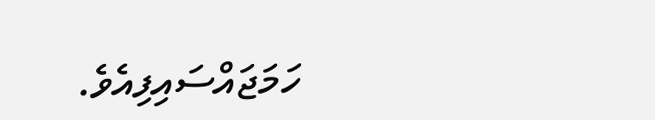ހަމަޖައްސައިފިއެވެ.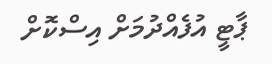ޕާޓީ އުފެއްދުމަށް އިސްކޮށް